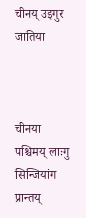चीनय् उइगुर जातिया



चीनया पश्चिमय् लाःगु सिन्जियांग प्रान्तय्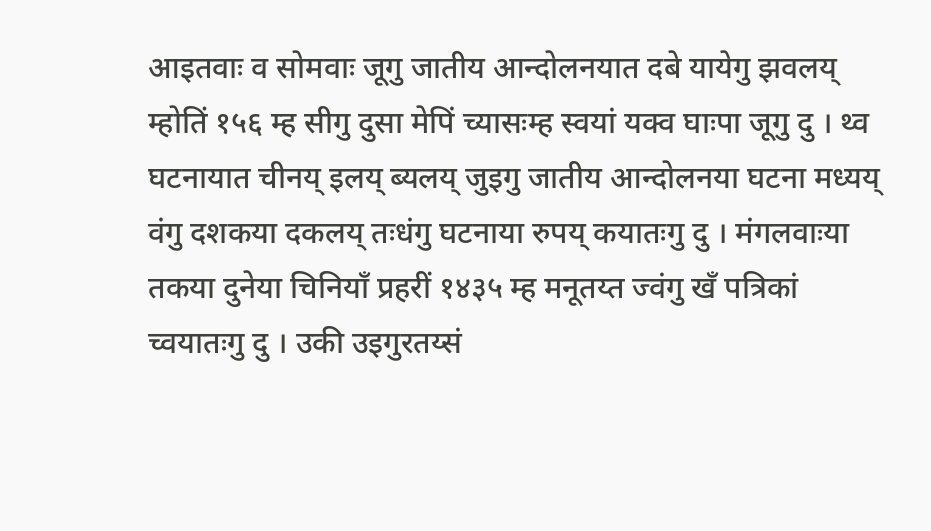आइतवाः व सोमवाः जूगु जातीय आन्दोलनयात दबे यायेगु झवलय् म्होतिं १५६ म्ह सीगु दुसा मेपिं च्यासःम्ह स्वयां यक्व घाःपा जूगु दु । थ्व घटनायात चीनय् इलय् ब्यलय् जुइगु जातीय आन्दोलनया घटना मध्यय् वंगु दशकया दकलय् तःधंगु घटनाया रुपय् कयातःगु दु । मंगलवाःया तकया दुनेया चिनियाँ प्रहरीं १४३५ म्ह मनूतय्त ज्वंगु खँ पत्रिकां च्वयातःगु दु । उकी उइगुरतय्सं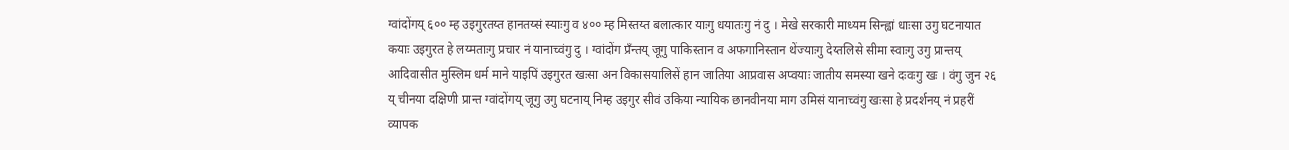ग्वांदोंगय् ६०० म्ह उइगुरतय्त हानतय्सं स्याःगु व ४०० म्ह मिस्तय्त बलात्कार याःगु धयातःगु नं दु । मेखे सरकारी माध्यम सिन्ह्वां धाःसा उगु घटनायात कयाः उइगुरत हे लय्मताःगु प्रचार नं यानाच्वंगु दु । ग्वांदोंग प्रँन्तय् जूगु पाकिस्तान व अफगानिस्तान थेंज्याःगु देय्तलिसे सीमा स्वाःगु उगु प्रान्तय् आदिवासीत मुस्लिम धर्म माने याइपिं उइगुरत खःसा अन विकासयालिसें हान जातिया आप्रवास अप्वयाः जातीय समस्या खने दःवःगु खः । वंगु जुन २६ य् चीनया दक्षिणी प्रान्त ग्वांदोंगय् जूगु उगु घटनाय् निम्ह उइगुर सीवं उकिया न्यायिक छानवीनया माग उमिसं यानाच्वंगु खःसा हे प्रदर्शनय् नं प्रहरीं व्यापक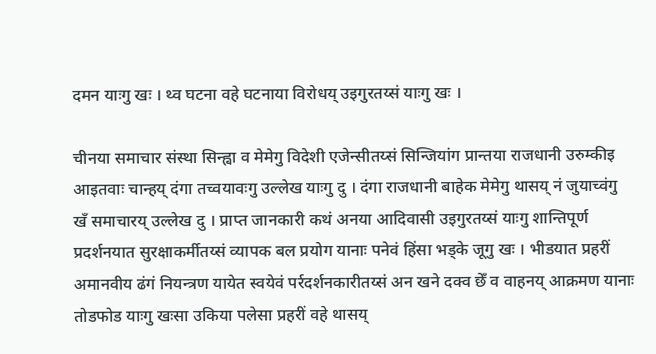दमन याःगु खः । थ्व घटना वहे घटनाया विरोधय् उइगुरतय्सं याःगु खः ।

चीनया समाचार संस्था सिन्ह्वा व मेमेगु विदेशी एजेन्सीतय्सं सिन्जियांग प्रान्तया राजधानी उरुम्कीइ आइतवाः चान्हय् दंगा तच्वयावःगु उल्लेख याःगु दु । दंगा राजधानी बाहेक मेमेगु थासय् नं जुयाच्वंगु खँ समाचारय् उल्लेख दु । प्राप्त जानकारी कथं अनया आदिवासी उइगुरतय्सं याःगु शान्तिपूर्ण प्रदर्शनयात सुरक्षाकर्मीतय्सं व्यापक बल प्रयोग यानाः पनेवं हिंसा भड्के जूगु खः । भीडयात प्रहरीं अमानवीय ढंगं नियन्त्रण यायेत स्वयेवं पर्रदर्शनकारीतय्सं अन खने दक्व छेँ व वाहनय् आक्रमण यानाः तोडफोड याःगु खःसा उकिया पलेसा प्रहरीं वहे थासय्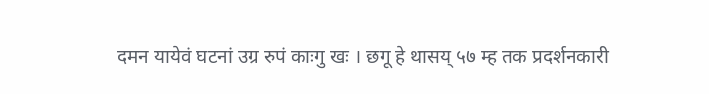दमन यायेवं घटनां उग्र रुपं काःगु खः । छगू हे थासय् ५७ म्ह तक प्रदर्शनकारी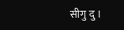सीगु दु ।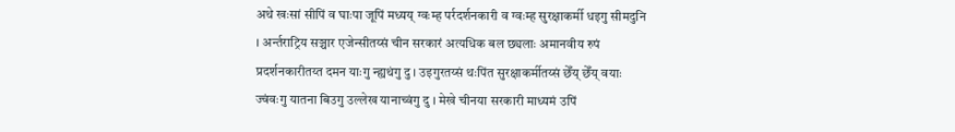अथे खःसां सीपिं व घाःपा जूपिं मध्यय् ग्वःम्ह पर्रदर्शनकारी व ग्वःम्ह सुरक्षाकर्मी धइगु सीमदुनि । अर्न्तराट्रिय सञ्चार एजेन्सीतय्सं चीन सरकारं अत्यधिक बल छ्यलाः अमानवीय रुपं प्रदर्शनकारीतय्त दमन याःगु न्ह्यथंगु दु । उइगुरतय्सं थःपिंत सुरक्षाकर्मीतय्सं छेँय् छेँय् वयाः ज्वंवःगु यातना बिउगु उल्लेख यानाच्वंगु दु । मेखे चीनया सरकारी माध्यमं उपिं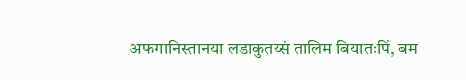अफगानिस्तानया लडाकुतय्सं तालिम बियातःपिं, बम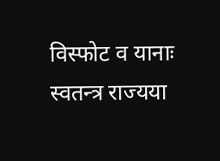विस्फोट व यानाः स्वतन्त्र राज्यया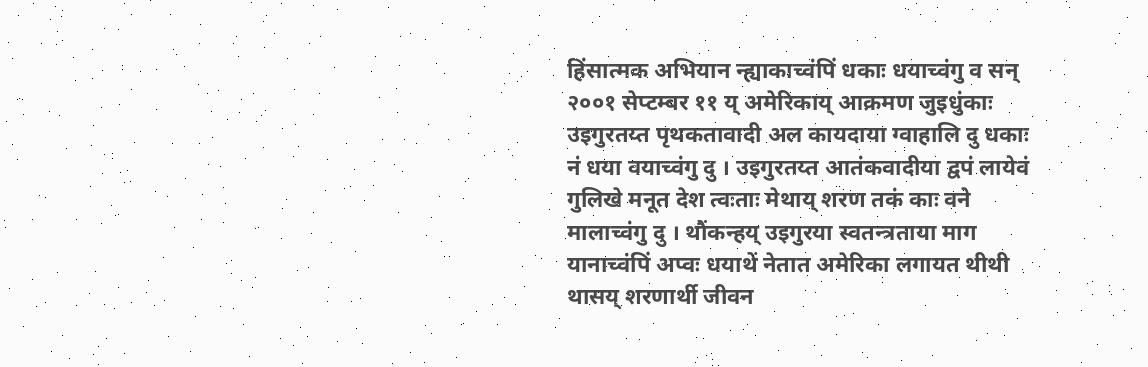हिंसात्मक अभियान न्ह्याकाच्वंपिं धकाः धयाच्वंगु व सन् २००१ सेप्टम्बर ११ य् अमेरिकाय् आक्रमण जुइधुंकाः उइगुरतय्त पृथकतावादी अल कायदाया ग्वाहालि दु धकाः नं धया वयाच्वंगु दु । उइगुरतय्त आतंकवादीया द्वपं लायेवं गुलिखे मनूत देश त्वःताः मेथाय् शरण तकं काः वने मालाच्वंगु दु । थौंकन्हय् उइगुरया स्वतन्त्रताया माग यानाच्वंपिं अप्वः धयाथें नेतात अमेरिका लगायत थीथी थासय् शरणार्थी जीवन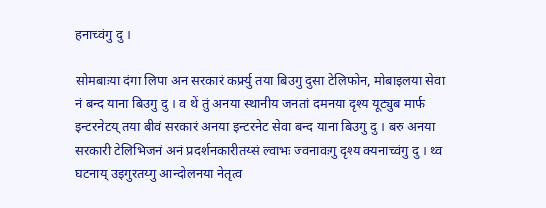हनाच्वंगु दु ।

सोमबाःया दंगा लिपा अन सरकारं कर्फ्र्यु तया बिउगु दुसा टेलिफोन, मोबाइलया सेवा नं बन्द याना बिउगु दु । व थें तुं अनया स्थानीय जनतां दमनया दृश्य यूट्युब मार्फ इन्टरनेटय् तया बीवं सरकारं अनया इन्टरनेट सेवा बन्द याना बिउगु दु । बरु अनया सरकारी टेलिभिजनं अनं प्रदर्शनकारीतय्सं ल्वाभः ज्वनावःगु दृश्य क्यनाच्वंगु दु । थ्व घटनाय् उइगुरतय्गु आन्दोलनया नेतृत्व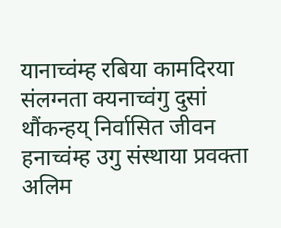यानाच्वंम्ह रबिया कामदिरया संलग्नता क्यनाच्वंगु दुसां थौंकन्हय् निर्वासित जीवन हनाच्वंम्ह उगु संस्थाया प्रवक्ता अलिम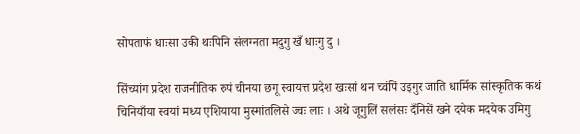सोपताफं धाःसा उकी थःपिनि संलग्नता मदुगु खँ धाःगु दु ।

सिंच्यांग प्रदेश राजनीतिक रुपं चीनया छगू स्वायत्त प्रदेश खःसां थन च्वंपिं उइगुर जाति धार्मिक सांस्कृतिक कथं चिनियाँया स्वयां मध्य एशियाया मुस्मांतलिसे ज्वः लाः । अथे जूगुलिं सलंसः दँनिसें खने दयेक मदयेक उमिगु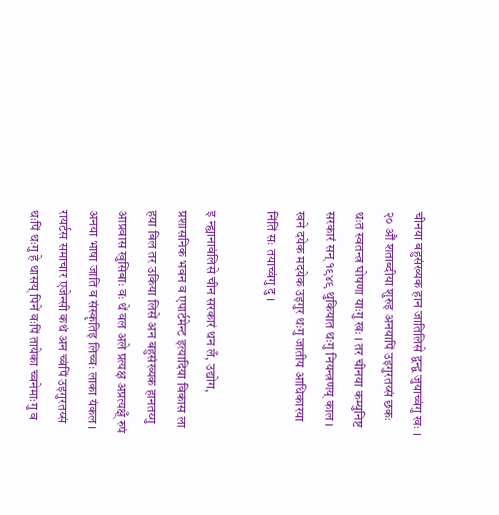चीनया बहुसंख्यक हान जातिलिसे द्वन्द्व जुयाच्वंगु खः । २० औं शताब्दीया शुरुइ अनयापिं उइगुरतय्सं छकः थःत स्वतन्त्र घोषणा याःगु खः । तर चीनया कम्युनिष्ट सरकारं सन् १९४९ थुकियात थःगु नियन्त्रणय् काल । खने दयेक मदयेक उइगुर थःगु जातीय आधिकारया निंतिं सः तयाच्वंगु दु ।

इ न्ह्यानावंलिसे चीन सरकारं थन लँ, उद्योग, प्रशासनिक भवन व एपार्टमेन्ट इत्यादिया विकास ला हया बिल तर उकिया लिसें अन बहुसंख्यक हानतय्गु आप्रवास खुसिबाः वः थें वल अले प्रत्यक्ष अप्रत्यक्ष्ँ रुपं अनया भाषा जाति व संस्कृतिइ लिच्वः लाका यंकल । रायर्टस समाचार एजेन्सी कथं अन च्वंपिं उइगुरतय्सं थःपिं थःगु हे थासय् पिनें वःपिं तायेका च्वनेमाःगु व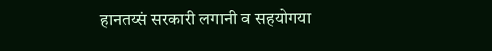हानतय्सं सरकारी लगानी व सहयोगया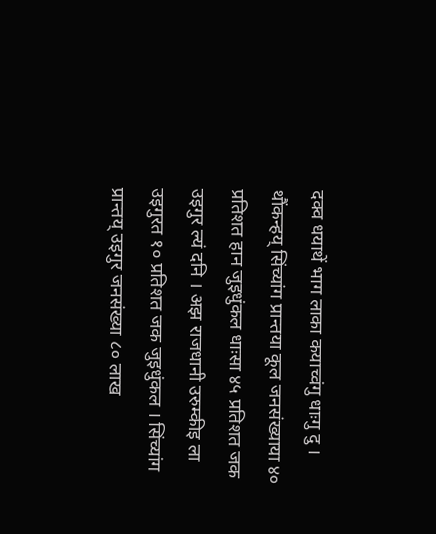दक्व धयाथें भाग लाका कयाच्वंगु धाःगु दु । थौंकन्हय् सिंच्यांग प्रान्तया कूल जनसंख्याया ४० प्रतिशत हान जुइधुंकल धाःसा ४५ प्रतिशत जक उइगुर ल्यं दनि । अझ राजधानी उरुम्कीइ ला उइगुरत १० प्रतिशत जक जुइधुंकल । सिंच्यांग प्रान्तय् उइगुर जनसंख्या ८० लाख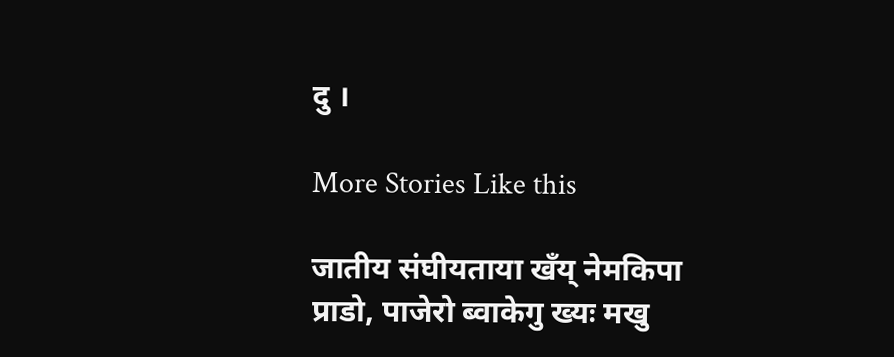दु ।

More Stories Like this

जातीय संघीयताया खँय् नेमकिपा
प्राडो, पाजेरो ब्वाकेगु ख्यः मखु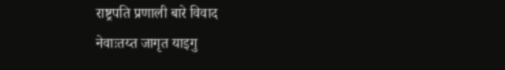राष्ट्रपति प्रणाली बारे विवाद
नेवाःतय्त जागृत याइगु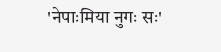'नेपाःमिया नुगः सः'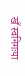खँ स्वनिगःया